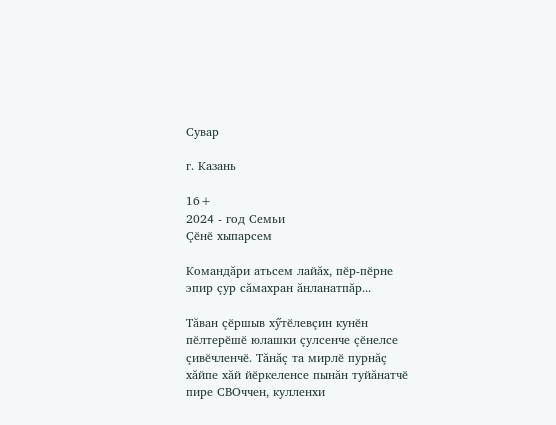Сувар

г. Казань

16+
2024 - год Семьи
Çӗнӗ хыпарсем

Командăри атьсем лайăх, пӗр-пӗрне эпир çур сăмахран ăнланатпăр...

Тăван çӗршыв хӳтӗлевçин кунӗн пӗлтерӗшӗ юлашки çулсенче çӗнелсе çивӗчленчӗ. Тăнăç та мирлӗ пурнăç хăйпе хăй йӗркеленсе пынăн туйăнатчӗ пире СВОччен, кулленхи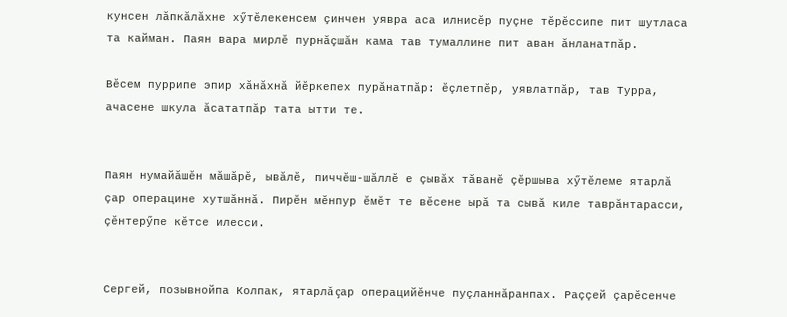кунсен лăпкăлăхне хӳтӗлекенсем çинчен уявра аса илнисӗр пуçне тӗрӗссипе пит шутласа та кайман. Паян вара мирлӗ пурнăçшăн кама тав тумаллине пит аван ăнланатпăр.

Вӗсем пуррипе эпир хăнăхнă йӗркепех пурăнатпăр: ӗçлетпӗр, уявлатпăр, тав Турра, ачасене шкула ăсататпăр тата ытти те.


Паян нумайăшӗн мăшăрӗ, ывăлӗ, пиччӗш-шăллӗ е çывăх тăванӗ çӗршыва хӳтӗлеме ятарлă çар операцине хутшăннă. Пирӗн мӗнпур ӗмӗт те вӗсене ырă та сывă киле таврăнтарасси, çӗнтерӳпе кӗтсе илесси.


Сергей, позывнойпа Колпак, ятарлă çар операцийӗнче пуçланнăранпах. Раççей çарӗсенче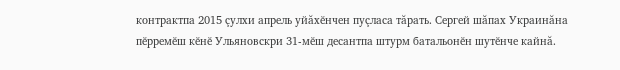контрактпа 2015 çулхи апрель уйăхӗнчен пуçласа тăрать. Сергей шăпах Украинăна пӗрремӗш кӗнӗ Ульяновскри 31-мӗш десантпа штурм батальонӗн шутӗнче кайнă.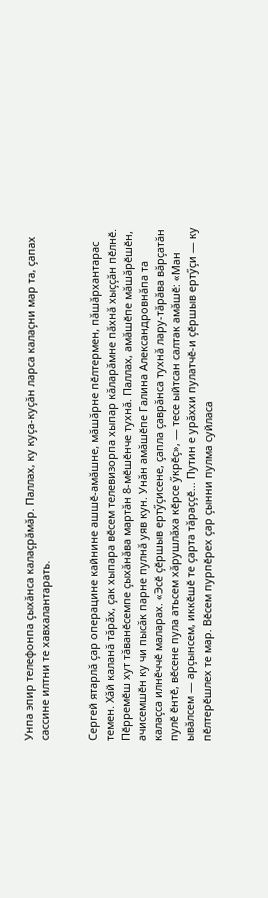Унпа эпир телефонпа çыхăнса калаçрăмăр. Паллах, ку куçа-куçăн ларса калаçни мар та, çапах сассине илтни те хавхалантарать.


Сергей ятарлă çар операцине кайнине ашшӗ-амăшне, мăшăрне пӗлтермен, пăшăрхантарас темен. Хăй каланă тăрăх, çак хыпара вӗсем телевизорпа хыпар кăларăмне пăхнă хыççăн пӗлнӗ. Пӗрремӗш хут тăванӗсемпе çыхăнăва мартăн 8-мӗшӗнче тухнă. Паллах, амăшӗпе мăшăрӗшӗн, ачисемшӗн ку чи пысăк парне пулнă уяв кун. Унăн амăшӗпе Галина Александровнăпа та калаçса илнӗччӗ маларах. «Эсӗ çӗршыв ертӳçисене, çапла çаврăнса тухнă лару-тăрăва вăрçатăн пулӗ ӗнтӗ, вӗсене пула атьсем хăрушлăха кӗрсе ӳкрӗç», — тесе ыйтсан салтак амăшӗ: «Ман ывăлсем — арçынсем, иккӗшӗ те çарта тăраççӗ... Путин е урăххи пулатчӗ-и çӗршыв ертӳçи — ку пӗлтерӗшлех те мар. Вӗсем пурпӗрех çар çынни пулма суйласа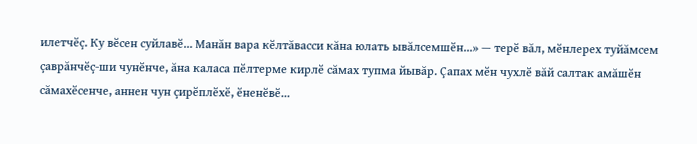илетчӗç. Ку вӗсен суйлавӗ... Манăн вара кӗлтăвасси кăна юлать ывăлсемшӗн...» — терӗ вăл, мӗнлерех туйăмсем çаврăнчӗç-ши чунӗнче, ăна каласа пӗлтерме кирлӗ сăмах тупма йывăр. Çапах мӗн чухлӗ вăй салтак амăшӗн сăмахӗсенче, аннен чун çирӗплӗхӗ, ӗненӗвӗ...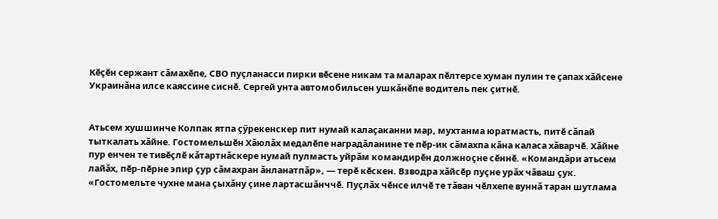Кӗçӗн сержант сăмахӗпе, СВО пуçланасси пирки вӗсене никам та маларах пӗлтерсе хуман пулин те çапах хăйсене Украинăна илсе каяссине сиснӗ. Сергей унта автомобильсен ушкăнӗпе водитель пек çитнӗ.


Атьсем хушшинче Колпак ятпа çӳрекенскер пит нумай калаçаканни мар, мухтанма юратмасть, питӗ сăпай тыткалать хăйне. Гостомельшӗн Хăюлăх медалӗпе наградăланине те пӗр-ик сăмахпа кăна каласа хăварчӗ. Хăйне пур енчен те тивӗçлӗ кăтартнăскере нумай пулмасть уйрăм командирӗн должноçне сӗннӗ. «Командăри атьсем лайăх, пӗр-пӗрне эпир çур сăмахран ăнланатпăр», — терӗ кӗскен. Взводра хăйсӗр пуçне урăх чăваш çук. «Гостомельте чухне мана çыхăну çине лартасшăнччӗ. Пуçлăх чӗнсе илчӗ те тăван чӗлхепе вуннă таран шутлама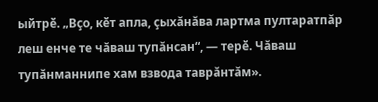ыйтрӗ. „Вçо, кӗт апла, çыхăнăва лартма пултаратпăр леш енче те чăваш тупăнсан“, — терӗ. Чăваш тупăнманнипе хам взвода таврăнтăм».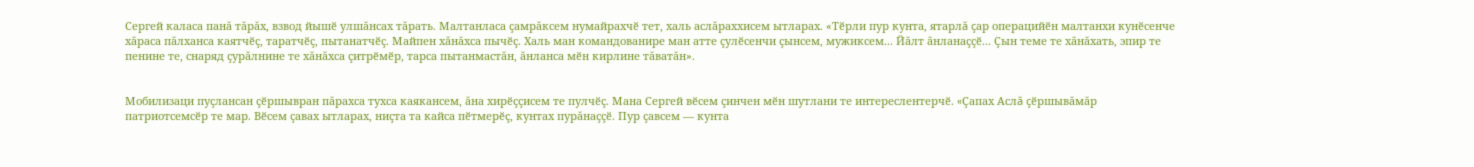Сергей каласа панă тăрăх, взвод йышӗ улшăнсах тăрать. Малтанласа çамрăксем нумайрахчӗ тет, халь аслăраххисем ытларах. «Тӗрли пур кунта, ятарлă çар операцийӗн малтанхи кунӗсенче хăраса пăлханса каятчӗç, таратчӗç, пытанатчӗç. Майпен хăнăхса пычӗç. Халь ман командованире ман атте çулӗсенчи çынсем, мужиксем... Йăлт ăнланаççӗ... Çын теме те хăнăхать, эпир те пенине те, снаряд çурăлнине те хăнăхса çитрӗмӗр, тарса пытанмастăн, ăнланса мӗн кирлине тăватăн».


Мобилизаци пуçлансан çӗршывран пăрахса тухса каякансем, ăна хирӗççисем те пулчӗç. Мана Сергей вӗсем çинчен мӗн шутлани те интереслентерчӗ. «Çапах Аслă çӗршывăмăр патриотсемсӗр те мар. Вӗсем çавах ытларах, ниçта та кайса пӗтмерӗç, кунтах пурăнаççӗ. Пур çавсем — кунта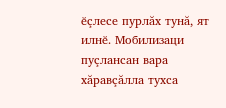ӗçлесе пурлăх тунă, ят илнӗ. Мобилизаци пуçлансан вара хăравçăлла тухса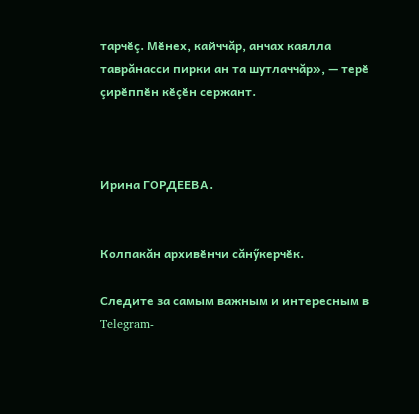тарчӗç. Мӗнех, кайччăр, анчах каялла таврăнасси пирки ан та шутлаччăр», — терӗ çирӗппӗн кӗçӗн сержант.



Ирина ГОРДЕЕВА.


Колпакăн архивӗнчи сăнӳкерчӗк.

Следите за самым важным и интересным в Telegram-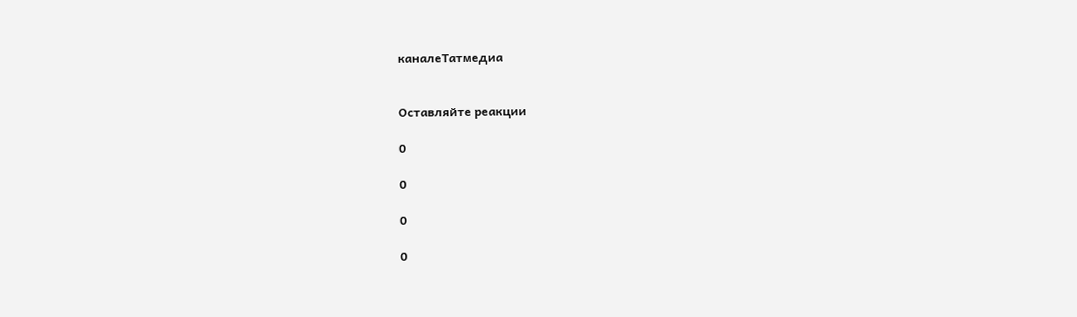каналеТатмедиа


Оставляйте реакции

0

0

0

0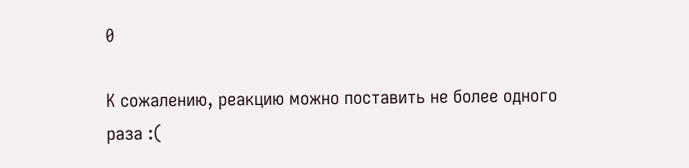0

К сожалению, реакцию можно поставить не более одного раза :(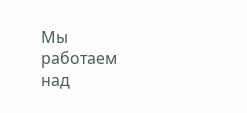Мы работаем над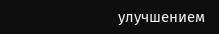улучшением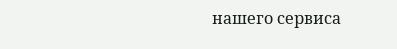нашего сервиса